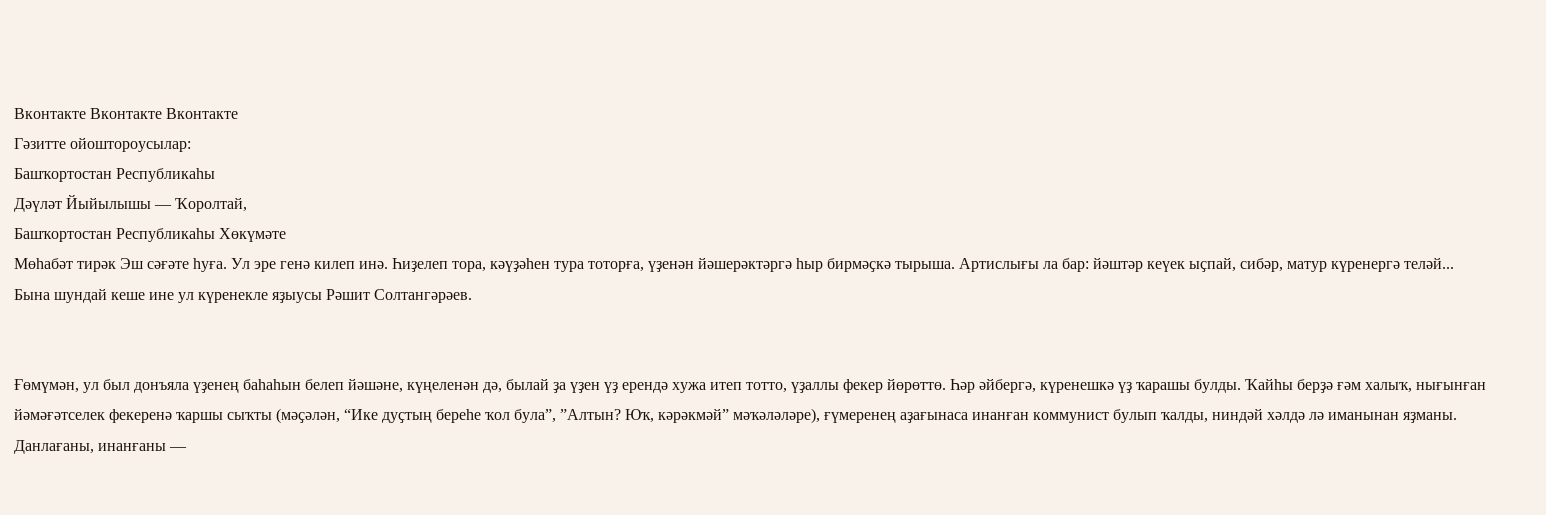Вконтакте Вконтакте Вконтакте
Гәзитте ойоштороусылар:
Башҡортостан Республикаһы
Дәүләт Йыйылышы — Ҡоролтай,
Башҡортостан Республикаһы Хөкүмәте
Мөһабәт тирәк Эш сәғәте һуға. Ул эре генә килеп инә. Һиҙелеп тора, кәүҙәһен тура тоторға, үҙенән йәшерәктәргә һыр бирмәҫкә тырыша. Артислығы ла бар: йәштәр кеүек ыҫпай, сибәр, матур күренергә теләй...
Бына шундай кеше ине ул күренекле яҙыусы Рәшит Солтангәрәев.


Ғөмүмән, ул был донъяла үҙенең баһаһын белеп йәшәне, күңеленән дә, былай ҙа үҙен үҙ ерендә хужа итеп тотто, үҙаллы фекер йөрөттө. Һәр әйбергә, күренешкә үҙ ҡарашы булды. Ҡайһы берҙә ғәм халыҡ, нығынған йәмәғәтселек фекеренә ҡаршы сыҡты (мәҫәлән, “Ике дуҫтың береһе ҡол була”, ”Алтын? Юҡ, кәрәкмәй” мәҡәләләре), ғүмеренең аҙағынаса инанған коммунист булып ҡалды, ниндәй хәлдә лә иманынан яҙманы. Данлағаны, инанғаны —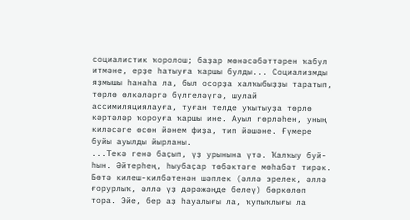социалистик ҡоролош; баҙар мөнәсәбәттәрен ҡабул итмәне, ерҙе һатыуға ҡаршы булды... Социализмды яҙмышы һанаһа ла, был осорҙа халҡыбыҙҙы таратып, төрлө өлкәләргә бүлгеләүгә, шулай ассимиляциялауға, туған телде уҡытыуҙа төрлө кәртәләр ҡороуға ҡаршы ине. Ауыл гөрләһен, уның киләсәге өсөн йәнем фиҙа, тип йәшәне. Ғүмере буйы ауылды йырланы.
...Текә генә баҫып, үҙ урынына үтә. Ҡалҡыу буй-һын. Әйтерһең, һыубаҫар төбәктәге мөһабәт тирәк. Бөтә килеш-килбәтенән шәплек (әллә эрелек, әллә ғорурлыҡ, әллә үҙ дәрәжәңде белеү) бөркөлөп тора. Эйе, бер аҙ һауалығы ла, ҡупыҡлығы ла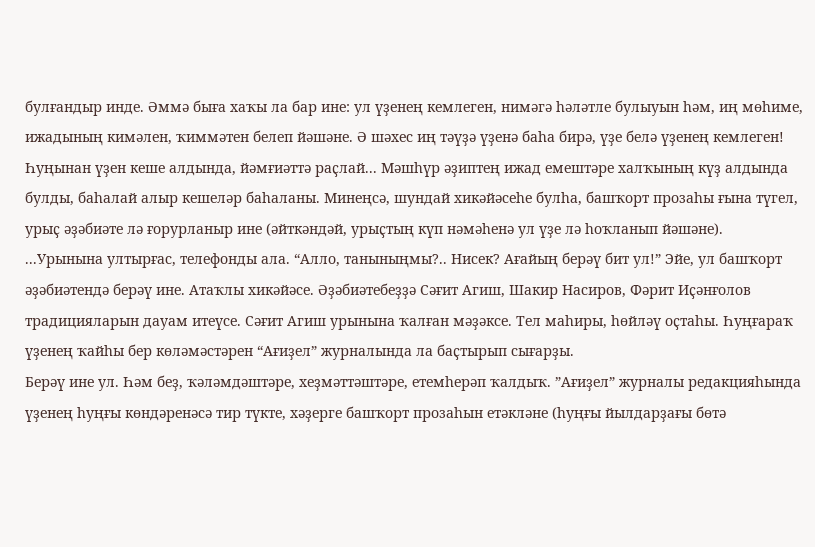булғандыр инде. Әммә быға хаҡы ла бар ине: ул үҙенең кемлеген, нимәгә һәләтле булыуын һәм, иң мөһиме, ижадының кимәлен, ҡиммәтен белеп йәшәне. Ә шәхес иң тәүҙә үҙенә баһа бирә, үҙе белә үҙенең кемлеген! Һуңынан үҙен кеше алдында, йәмғиәттә раҫлай... Мәшһүр әҙиптең ижад емештәре халҡының күҙ алдында булды, баһалай алыр кешеләр баһаланы. Минеңсә, шундай хикәйәсеһе булһа, башҡорт прозаһы ғына түгел, урыҫ әҙәбиәте лә ғорурланыр ине (әйткәндәй, урыҫтың күп нәмәһенә ул үҙе лә һоҡланып йәшәне).
...Урынына ултырғас, телефонды ала. “Алло, таныныңмы?.. Нисек? Ағайың берәү бит ул!” Эйе, ул башҡорт әҙәбиәтендә берәү ине. Атаҡлы хикәйәсе. Әҙәбиәтебеҙҙә Сәғит Агиш, Шакир Насиров, Фәрит Иҫәнғолов традицияларын дауам итеүсе. Сәғит Агиш урынына ҡалған мәҙәксе. Тел маһиры, һөйләү оҫтаһы. Һуңғараҡ үҙенең ҡайһы бер көләмәстәрен “Ағиҙел” журналында ла баҫтырып сығарҙы.
Берәү ине ул. Һәм беҙ, ҡәләмдәштәре, хеҙмәттәштәре, етемһерәп ҡалдыҡ. ”Ағиҙел” журналы редакцияһында үҙенең һуңғы көндәренәсә тир түкте, хәҙерге башҡорт прозаһын етәкләне (һуңғы йылдарҙағы бөтә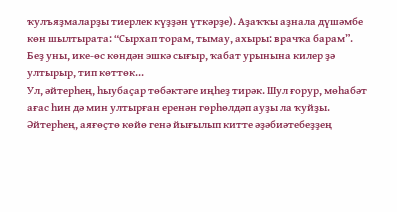ҡулъяҙмаларҙы тиерлек күҙҙән үткәрҙе). Аҙаҡҡы аҙнала дүшәмбе көн шылтырата: “Сырхап торам, тымау, ахыры: врачҡа барам”. Беҙ уны, ике-өс көндән эшкә сығыр, ҡабат урынына килер ҙә ултырыр, тип көттөк...
Ул, әйтерһең, һыубаҫар төбәктәге иңһеҙ тирәк. Шул ғорур, мөһабәт ағас һин дә мин ултырған еренән гөрһөлдәп ауҙы ла ҡуйҙы. Әйтерһең, аяғөҫтө көйө генә йығылып китте әҙәбиәтебеҙҙең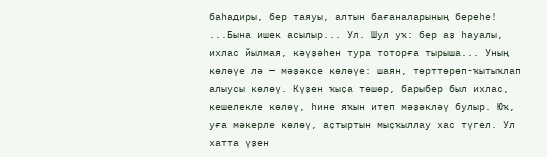баһадиры, бер таяуы, алтын бағаналарының береһе!
...Бына ишек асылыр... Ул. Шул уҡ: бер аҙ һауалы, ихлас йылмая, кәүҙәһен тура тоторға тырыша... Уның көлөүе лә — мәҙәксе көлөүе: шаян, төрттөрөп-ҡытыҡлап алыусы көлөү. Күҙен ҡыҫа төшөр, барыбер был ихлас, кешелекле көлөү, һине яҡын итеп мәҙәкләү булыр. Юҡ, уға мәкерле көлөү, аҫтыртын мыҫҡыллау хас түгел. Ул хатта үҙен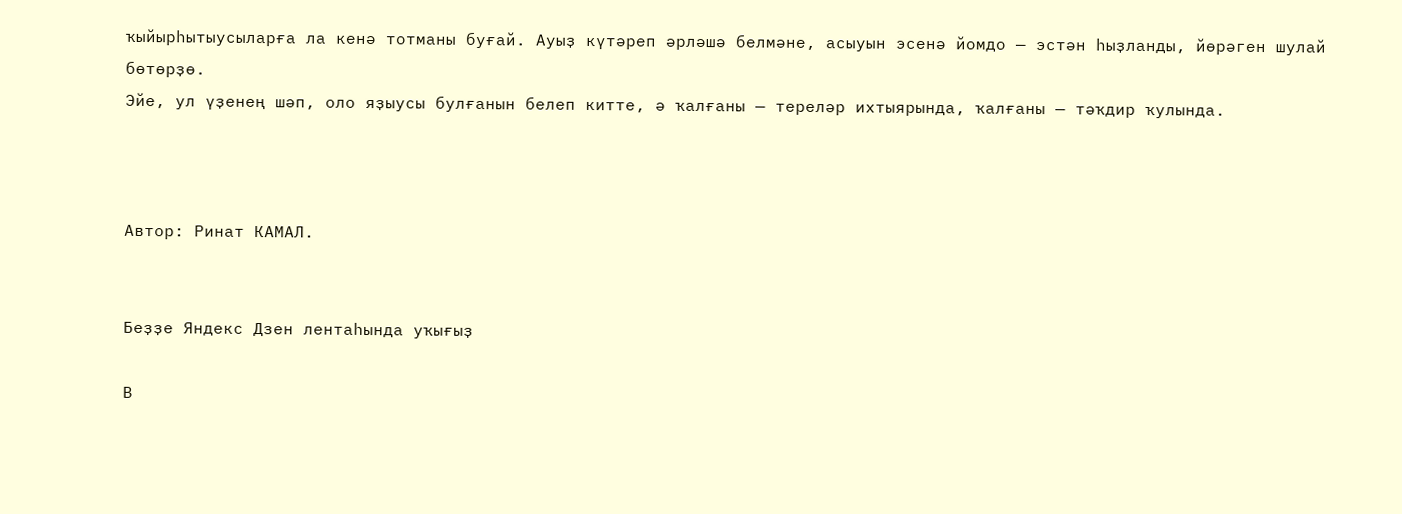ҡыйырһытыусыларға ла кенә тотманы буғай. Ауыҙ күтәреп әрләшә белмәне, асыуын эсенә йомдо — эстән һыҙланды, йөрәген шулай бөтөрҙө.
Эйе, ул үҙенең шәп, оло яҙыусы булғанын белеп китте, ә ҡалғаны — тереләр ихтыярында, ҡалғаны — тәҡдир ҡулында.



Автор: Ринат КАМАЛ.


Беҙҙе Яндекс Дзен лентаһында уҡығыҙ

В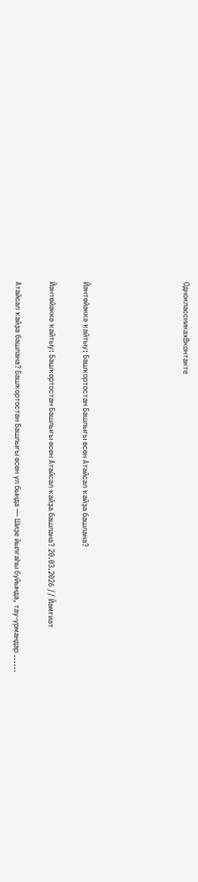ОдноклассникахВконтакте





Йәнтөйәккә ҡайтыу: Башҡортостан Башлығы өсөн Атайсал ҡайҙа башлана?

Йәнтөйәккә ҡайтыу: Башҡортостан Башлығы өсөн Атайсал ҡайҙа башлана? 20.03.2026 // Йәмғиәт

Атайсал ҡайҙа башлана? Башҡортостан Башлығы өсөн ул бында — Шиҙе йылғаһы буйында, тау-урмандар ......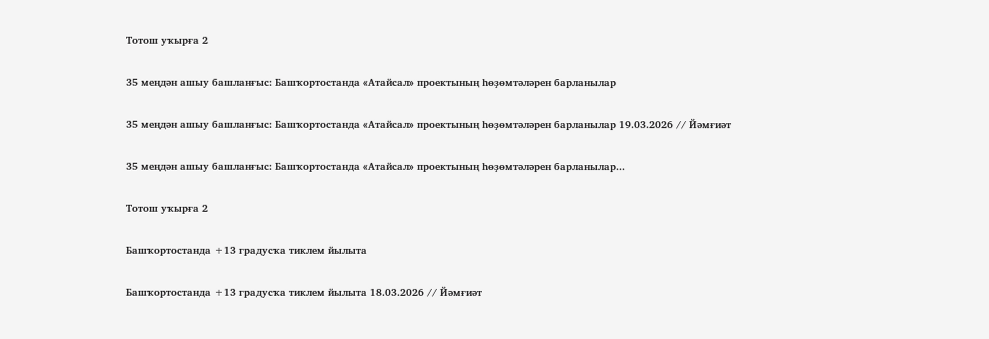Тотош уҡырға 2

35 меңдән ашыу башланғыс: Башҡортостанда «Атайсал» проектының һөҙөмтәләрен барланылар

35 меңдән ашыу башланғыс: Башҡортостанда «Атайсал» проектының һөҙөмтәләрен барланылар 19.03.2026 // Йәмғиәт

35 меңдән ашыу башланғыс: Башҡортостанда «Атайсал» проектының һөҙөмтәләрен барланылар...

Тотош уҡырға 2

Башҡортостанда +13 градусҡа тиклем йылыта

Башҡортостанда +13 градусҡа тиклем йылыта 18.03.2026 // Йәмғиәт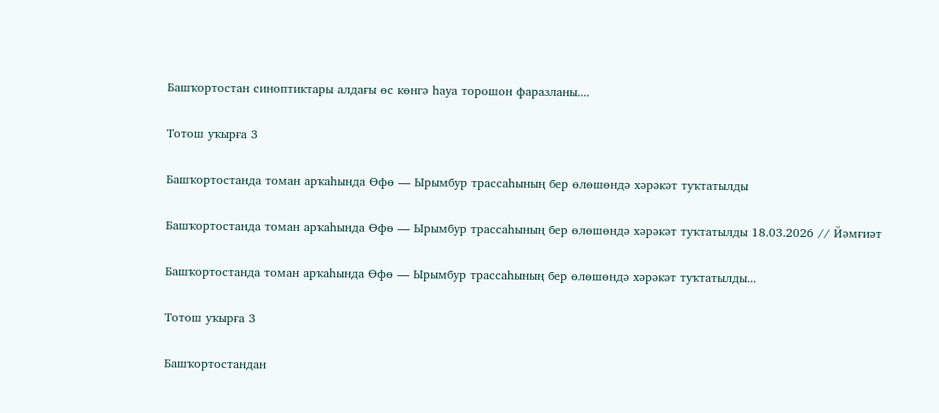Башҡортостан синоптиктары алдағы өс көнгә һауа торошон фаразланы....

Тотош уҡырға 3

Башҡортостанда томан арҡаһында Өфө — Ырымбур трассаһының бер өлөшөндә хәрәкәт туҡтатылды

Башҡортостанда томан арҡаһында Өфө — Ырымбур трассаһының бер өлөшөндә хәрәкәт туҡтатылды 18.03.2026 // Йәмғиәт

Башҡортостанда томан арҡаһында Өфө — Ырымбур трассаһының бер өлөшөндә хәрәкәт туҡтатылды...

Тотош уҡырға 3

Башҡортостандан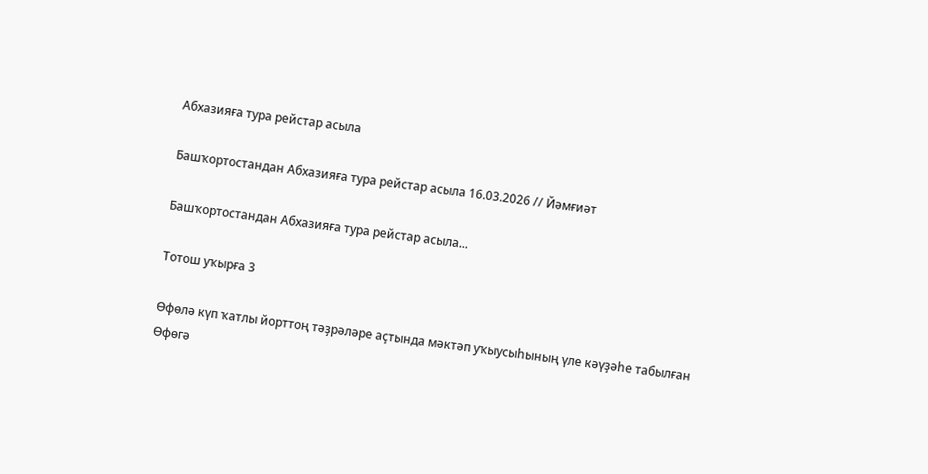Абхазияға тура рейстар асыла

Башҡортостандан Абхазияға тура рейстар асыла 16.03.2026 // Йәмғиәт

Башҡортостандан Абхазияға тура рейстар асыла...

Тотош уҡырға 3

Өфөлә күп ҡатлы йорттоң тәҙрәләре аҫтында мәктәп уҡыусыһының үле кәүҙәһе табылған
Өфөгә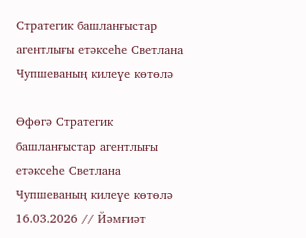Стратегик башланғыстар агентлығы етәксеһе Светлана Чупшеваның килеүе көтөлә

Өфөгә Стратегик башланғыстар агентлығы етәксеһе Светлана Чупшеваның килеүе көтөлә 16.03.2026 // Йәмғиәт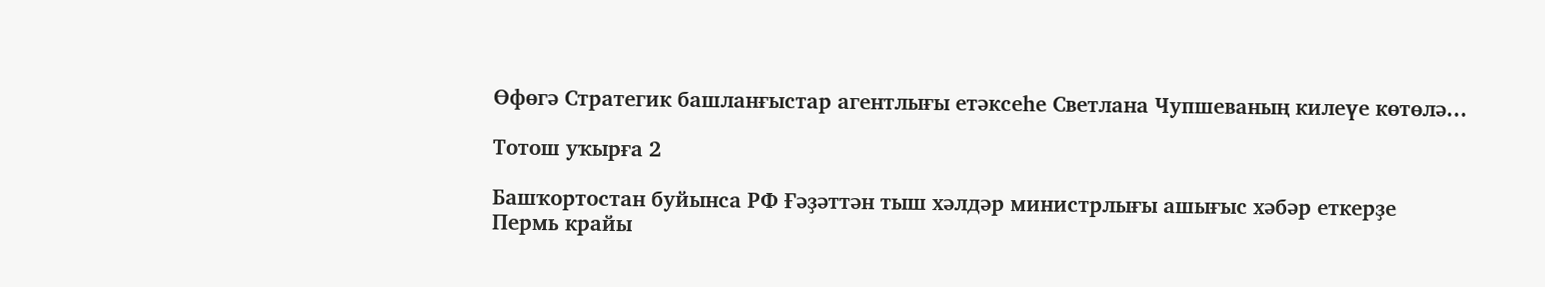Өфөгә Стратегик башланғыстар агентлығы етәксеһе Светлана Чупшеваның килеүе көтөлә...

Тотош уҡырға 2

Башҡортостан буйынса РФ Ғәҙәттән тыш хәлдәр министрлығы ашығыс хәбәр еткерҙе
Пермь крайы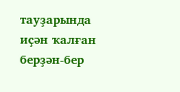тауҙарында иҫән ҡалған берҙән-бер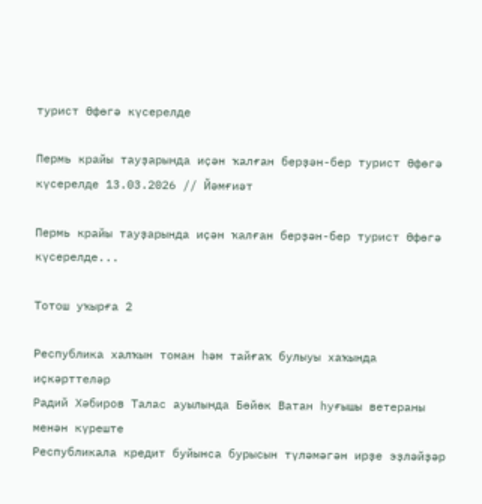турист Өфөгә күсерелде

Пермь крайы тауҙарында иҫән ҡалған берҙән-бер турист Өфөгә күсерелде 13.03.2026 // Йәмғиәт

Пермь крайы тауҙарында иҫән ҡалған берҙән-бер турист Өфөгә күсерелде...

Тотош уҡырға 2

Республика халҡын томан һәм тайғаҡ булыуы хаҡында иҫкәрттеләр
Радий Хәбиров Талас ауылында Бөйөк Ватан һуғышы ветераны менән күреште
Республикала кредит буйынса бурысын түләмәгән ирҙе эҙләйҙәр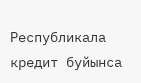Республикала кредит буйынса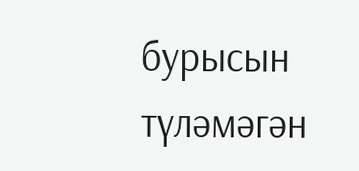бурысын түләмәгән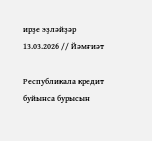ирҙе эҙләйҙәр 13.03.2026 // Йәмғиәт

Республикала кредит буйынса бурысын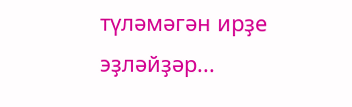түләмәгән ирҙе эҙләйҙәр...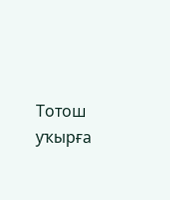Тотош уҡырға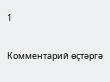1


Комментарий өҫтәргә